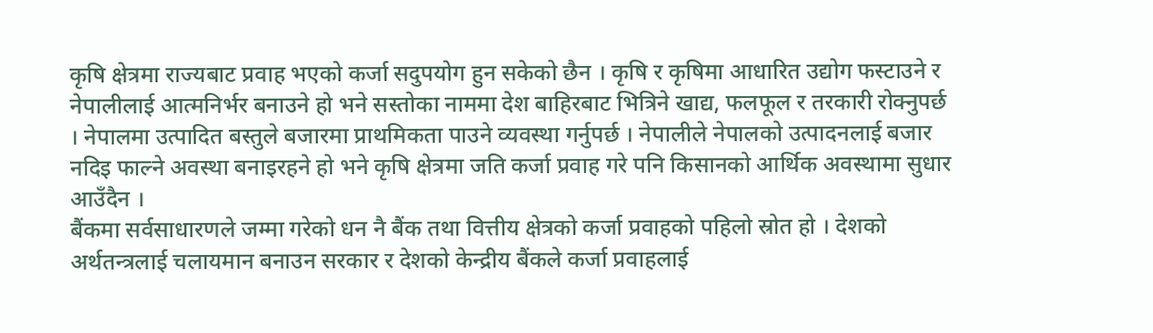कृषि क्षेत्रमा राज्यबाट प्रवाह भएको कर्जा सदुपयोग हुन सकेको छैन । कृषि र कृषिमा आधारित उद्योग फस्टाउने र नेपालीलाई आत्मनिर्भर बनाउने हो भने सस्तोका नाममा देश बाहिरबाट भित्रिने खाद्य, फलफूल र तरकारी रोक्नुपर्छ । नेपालमा उत्पादित बस्तुले बजारमा प्राथमिकता पाउने व्यवस्था गर्नुपर्छ । नेपालीले नेपालको उत्पादनलाई बजार नदिइ फाल्ने अवस्था बनाइरहने हो भने कृषि क्षेत्रमा जति कर्जा प्रवाह गरे पनि किसानको आर्थिक अवस्थामा सुधार आउँदैन ।
बैंकमा सर्वसाधारणले जम्मा गरेको धन नै बैंक तथा वित्तीय क्षेत्रको कर्जा प्रवाहको पहिलो स्रोत हो । देशको अर्थतन्त्रलाई चलायमान बनाउन सरकार र देशको केन्द्रीय बैंकले कर्जा प्रवाहलाई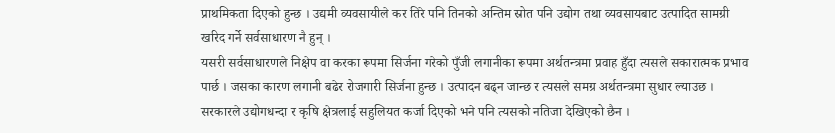प्राथमिकता दिएको हुन्छ । उद्यमी व्यवसायीले कर तिरे पनि तिनको अन्तिम स्रोत पनि उद्योग तथा व्यवसायबाट उत्पादित सामग्री खरिद गर्ने सर्वसाधारण नै हुन् ।
यसरी सर्वसाधारणले निक्षेप वा करका रूपमा सिर्जना गरेको पुँजी लगानीका रूपमा अर्थतन्त्रमा प्रवाह हुँदा त्यसले सकारात्मक प्रभाव पार्छ । जसका कारण लगानी बढेर रोजगारी सिर्जना हुन्छ । उत्पादन बढ्न जान्छ र त्यसले समग्र अर्थतन्त्रमा सुधार ल्याउछ । सरकारले उद्योगधन्दा र कृषि क्षेत्रलाई सहुलियत कर्जा दिएको भने पनि त्यसको नतिजा देखिएको छैन ।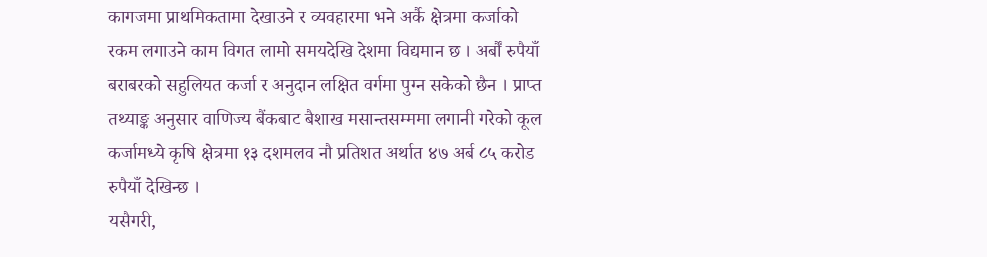कागजमा प्राथमिकतामा देखाउने र व्यवहारमा भने अर्कै क्षेत्रमा कर्जाको रकम लगाउने काम विगत लामो समयदेखि देशमा विद्यमान छ । अर्बौं रुपैयाँ बराबरको सहुलियत कर्जा र अनुदान लक्षित वर्गमा पुग्न सकेको छैन । प्राप्त तथ्याङ्क अनुसार वाणिज्य बैंकबाट बैशाख मसान्तसम्ममा लगानी गरेको कूल कर्जामध्ये कृषि क्षेत्रमा १३ दशमलव नौ प्रतिशत अर्थात ४७ अर्ब ८५ करोड रुपैयाँ देखिन्छ ।
यसैगरी,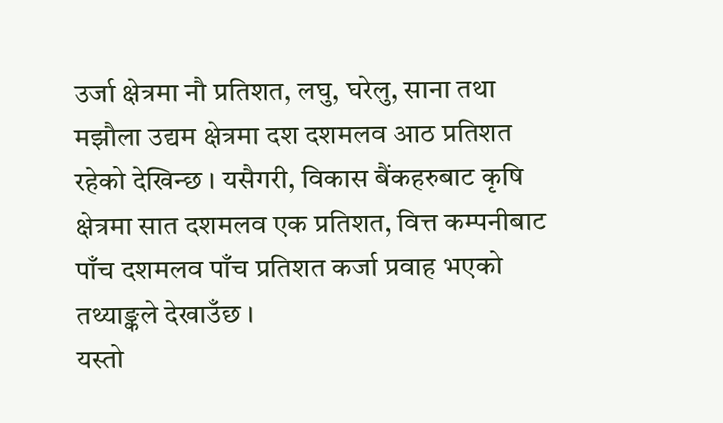उर्जा क्षेत्रमा नौ प्रतिशत, लघु, घरेलु, साना तथा मझौला उद्यम क्षेत्रमा दश दशमलव आठ प्रतिशत रहेको देखिन्छ । यसैगरी, विकास बैंकहरुबाट कृषि क्षेत्रमा सात दशमलव एक प्रतिशत, वित्त कम्पनीबाट पाँच दशमलव पाँच प्रतिशत कर्जा प्रवाह भएको तथ्याङ्कले देखाउँछ ।
यस्तो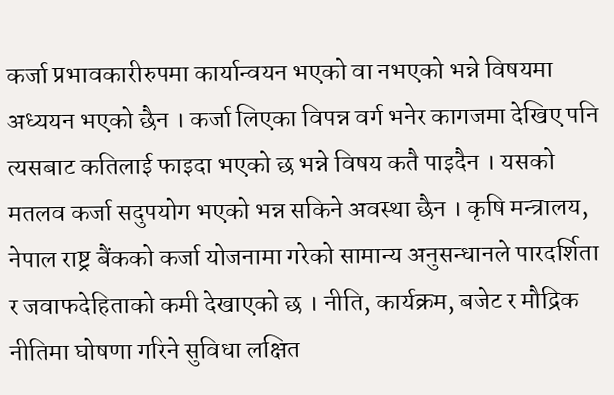कर्जा प्रभावकारीरुपमा कार्यान्वयन भएको वा नभएको भन्ने विषयमा अध्ययन भएको छैन । कर्जा लिएका विपन्न वर्ग भनेर कागजमा देखिए पनि त्यसबाट कतिलाई फाइदा भएको छ भन्ने विषय कतै पाइदैन । यसको मतलव कर्जा सदुपयोग भएको भन्न सकिने अवस्था छैन । कृषि मन्त्रालय, नेपाल राष्ट्र बैंकको कर्जा योजनामा गरेको सामान्य अनुसन्धानले पारदर्शिता र जवाफदेहिताको कमी देखाएको छ । नीति, कार्यक्रम, बजेट र मौद्रिक नीतिमा घोषणा गरिने सुविधा लक्षित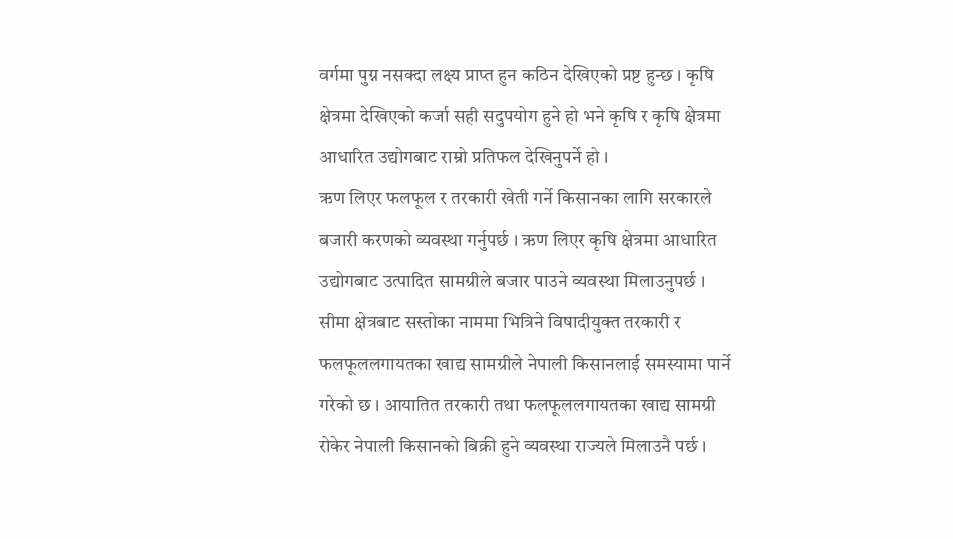वर्गमा पुग्न नसक्दा लक्ष्य प्राप्त हुन कठिन देखिएको प्रष्ट हुन्छ । कृषि क्षेत्रमा देखिएको कर्जा सही सदुपयोग हुने हो भने कृषि र कृषि क्षेत्रमा आधारित उद्योगबाट राम्रो प्रतिफल देखिनुपर्ने हो ।
ऋण लिएर फलफूल र तरकारी खेती गर्ने किसानका लागि सरकारले बजारी करणको व्यवस्था गर्नुपर्छ । ऋण लिएर कृषि क्षेत्रमा आधारित उद्योगबाट उत्पादित सामग्रीले बजार पाउने व्यवस्था मिलाउनुपर्छ ।
सीमा क्षेत्रबाट सस्तोका नाममा भित्रिने विषादीयुक्त तरकारी र फलफूललगायतका खाद्य सामग्रीले नेपाली किसानलाई समस्यामा पार्ने गरेको छ । आयातित तरकारी तथा फलफूललगायतका खाद्य सामग्री रोकेर नेपाली किसानको बिक्री हुने व्यवस्था राज्यले मिलाउनै पर्छ ।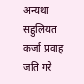अन्यथा सहुलियत कर्जा प्रवाह जति गरे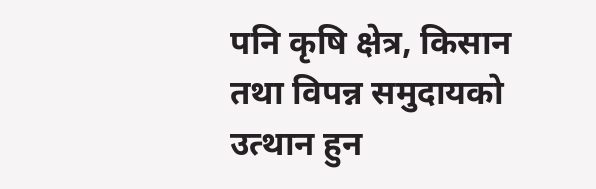पनि कृषि क्षेत्र, किसान तथा विपन्न समुदायको उत्थान हुन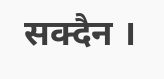सक्दैन ।